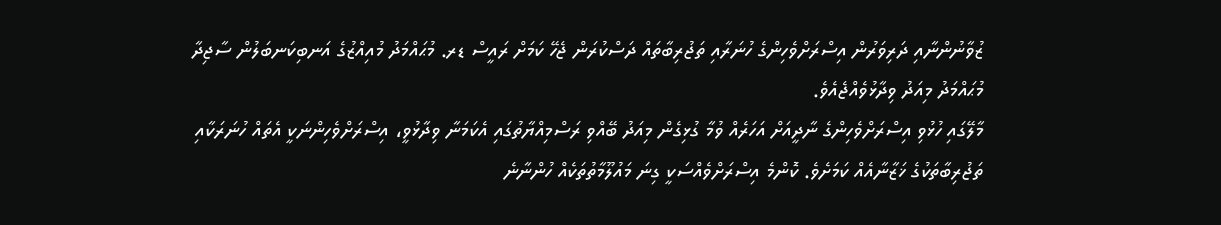ޒުވާނުންނާއި ދަރިވަރުން އިސްރަށްވެހިންގެ ހުނަރާއި ތަޖުރިބާތައް ދަސްކުރަން ޖެހޭ ކަމަށް ރައީސް ޑރ. މުޙައްމަދު މުއިއްޒުގެ އަނބިކަނބަލުން ސާޖިދާ މުޙައްމަދު މިއަދު ވިދާޅުވެއްޖެއެވެ.
މާލޭގައި ހުޅުވި އިސްރަށްވެހިންގެ ނާދީއަށް އަހަރެއް ވުމާ ގުޅިގެން މިއަދު ބޭއްވި ރަސްމިއްޔާތުގައި އެކަމަނާ ވިދާޅުވީ، އިސްރަށްވެހިންނަކީ އެތައް ހުނަރަކާއި ތަޖުރިބާތަކުގެ ޚަޒާނާއެއް ކަމަށެވެ. ކޮންމެ އިސްރަށްވެއްސަކީ ގިނަ މައުލޫމާތުތަކެއް ހުންނާނެ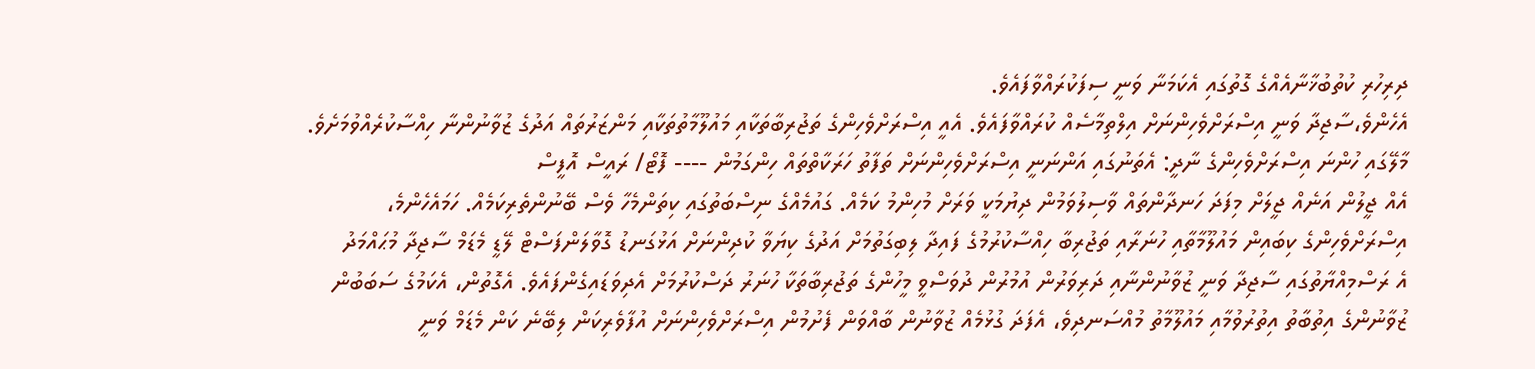ދިރިހުރި ކުތުބުޚާނާއެއްގެ ގޮތުގައި އެކަމަނާ ވަނީ ސިފަކުރައްވާފައެވެ.
އެހެންވެ،ސާޖިދާ ވަނީ އިސްރަށްވެހިންނަށް އިލްތިމާސެއް ކުރައްވާފައެވެ. އެއީ އިސްރަށްވެހިންގެ ތަޖުރިބާތަކާއި މައުލޫމާތުތަކާއި މަންޒަރުތައް އަދުގެ ޒުވާނުންނާ ހިއްސާކުރެއްވުމަށެވެ.
މާލޭގައި ހުންނަ އިސްރަށްވެހިންގެ ނާދީ: އެތަނުގައި އަންނަނީ އިސްރަށްވެހިންނަށް ތަފާތު ހަރަކާތްތައް ހިންގަމުން ---- ފޮޓޯ/ ރައީސް އޮފީސް
އެއް ޖީލުން އަނެއް ޖީލަށް މިފަދަ ހަނދާންތައް ވާސިލުވަމުން ދިޔުމަކީ ވަރަށް މުހިންމު ކަމެއް. ގައުމެއްގެ ނިސްބަތުގައި ކިތަންމެހާ ވެސް ބޭނުންތެރިކަމެއް. ހަމައެހެންމެ، އިސްރަށްވެހިންގެ ކިބައިން މައުލޫމާތާއި ހުނަރާއި ތަޖުރިބާ ހިއްސާކުރުމުގެ ފައިދާ ލިބިގަތުމަށް އަދުގެ ކިޔަވާ ކުދިންނަށް އަޅުގަނޑު ގޮވާލަންފަސްޓް ލޭޑީ މެޑަމް ސާޖިދާ މުޙައްމަދު
އެ ރަސްމިއްޔާތުގައި ސާޖިދާ ވަނީ ޒުވާނުންނާއި ދަރިވަރުން އުމުރުން ދުވަސްވީ މީހުންގެ ތަޖުރިބާތަކާ ހުނަރު ދަސްކުރުމަށް އެދިވަޑައިގެންފައެވެ. އެގޮތުން، އެކަމުގެ ސަބަބުން ޒުވާނުންގެ އިތުބާތު އިތުރުވުމާއި މައުލޫމާތު މުއްސަނދިވެ، އެފަދަ ގުޅުމެއް ޒުވާނުން ބާއްވަން ފެށުމުން އިސްރަށްވެހިންނަށް އުފާވެރިކަން ލިބޭނެ ކަން މެޑަމް ވަނީ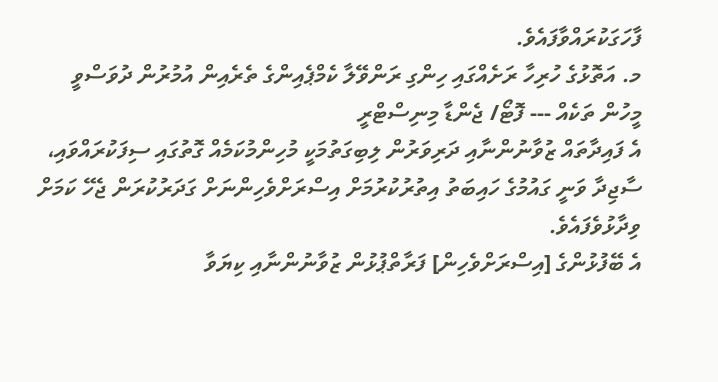ފާހަގަކުރައްވާފައެވެ.
މ. އަތޮޅުގެ ހުރިހާ ރަށެއްގައި ހިންގި ރަންވޭލާ ކެމްޕެއިންގެ ތެރެއިން އުމުރުން ދުވަސްވީ މީހުން ތަކެއް --- ފޮޓޯ/ ޖެންޑާ މިނިސްޓްރީ
އެ ފައިދާތައް ޒުވާނުންނާއި ދަރިވަރުން ލިބިގަތުމަކީ މުހިންމުކަމެއް ގޮތުގައި ސިފަކުރައްވައި، ސާޖިދާ ވަނީ ގައުމުގެ ހައިބަތު އިތުރުކުރުމަށް އިސްރަށްވެހިންނަށް ގަދަރުކުރަން ޖެހޭ ކަމަށް ވިދާޅުވެފައެވެ.
އެ ބޭފުޅުންގެ [އިސްރަށްވެހިން] ފަރާތްޕުޅުން ޒުވާނުންނާއި ކިޔަވާ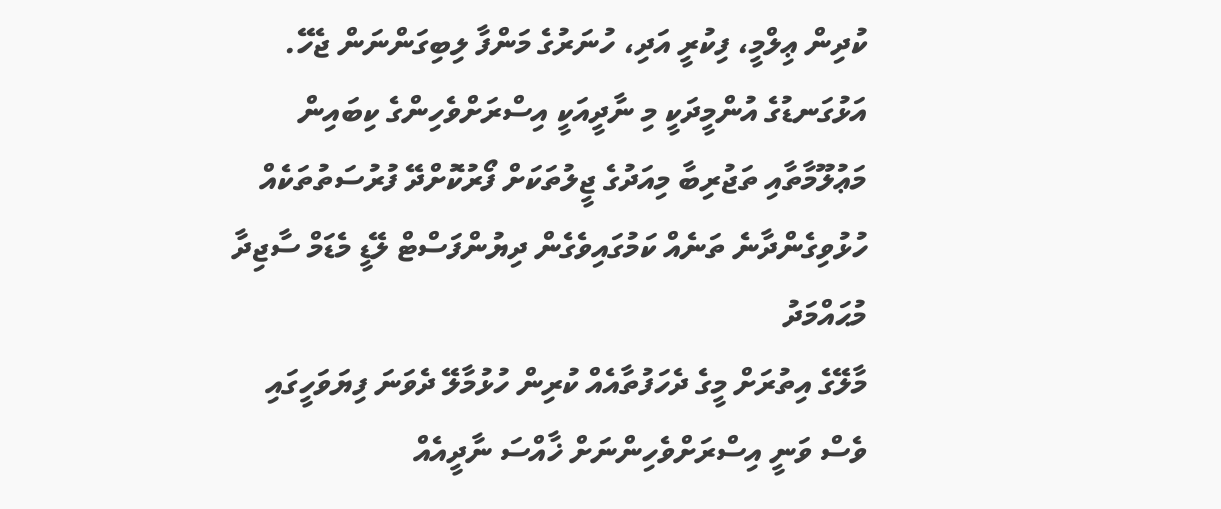ކުދިން ޢިލްމީ، ފިކުރީ އަދި، ހުނަރުގެ މަންފާ ލިބިގަންނަން ޖެހޭ. އަޅުގަނޑުގެ އުންމީދަކީ މި ނާދީއަކީ އިސްރަށްވެހިންގެ ކިބައިން މަޢުލޫމާތާއި ތަޖުރިބާ މިއަދުގެ ޖީލުތަކަށް ފޯރުކޮށްދޭ ފުރުސަތުތަކެއް ހުޅުވިގެންދާނެ ތަނެއް ކަމުގައިވެގެން ދިޔުންފަސްޓް ލޭޑީ މެޑަމް ސާޖިދާ މުޙައްމަދު
މާލޭގެ އިތުރަށް މީގެ ދެހަފުތާއެއް ކުރިން ހުޅުމާލޭ ދެވަނަ ފިޔަވަހީގައި ވެސް ވަނީ އިސްރަށްވެހިންނަށް ޚާއްސަ ނާދީއެއް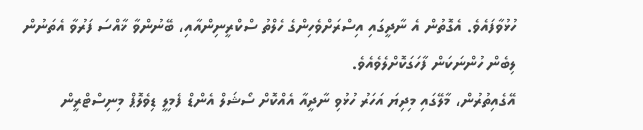ހުޅުވާފައެވެ. އެގޮތުން އެ ނާދީގައި އިސްރަށްވެހިންގެ ހެލްތު ސްކްރީނިންއާއި، ބޭނުންވާ ޚާއްސަ ފަރުވާ އެތަނުން ލިބެން ހުންނަކަން ފާހަގަކޮށްލެވެއެވެ.
އޭގެއިތުރުން، މާލޭގައި މިދިޔަ އަހަރު ހުޅުވި ނާދީއާ އެއްކޮށް ސޯޝަލް އެންޑް ފެމިލީ ޑިވެލޮޕް މިނިސްޓްރީން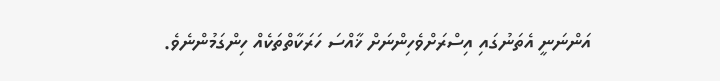އަންނަނީ އެތަނުގައި އިސްރަށްވެހިންނަށް ޚާއްސަ ހަރަކާތްތަކެއް ހިންގަމުންނެވެ.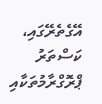އޭގެތެރޭގައި، ކަސްތަރު ޕްރޮގްރާމުތަކާއި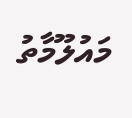މައުލޫމާތު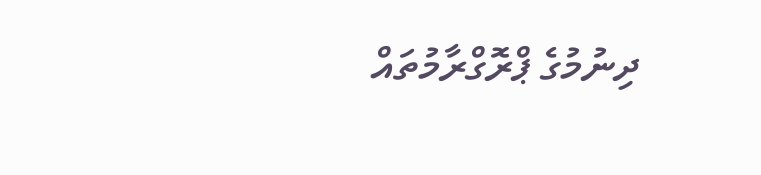ދިނުމުގެ ޕްރޮގްރާމުތައް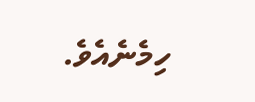ހިމެނެއެވެ.